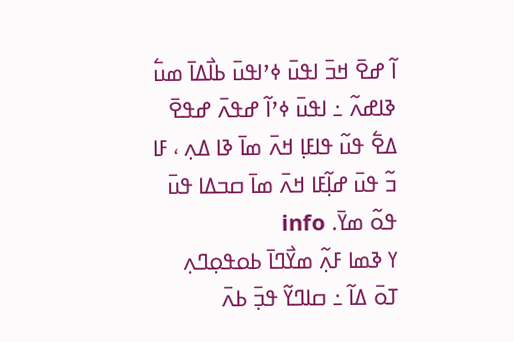ߊ߬ ߝߐ߫ ߞߏ߫ ߊߟߎ߫ ߦߴߊߟߎ߫ ߕߊ߯ߡߊ߫ ߘߎ߱ ߢߊߝߍ߬ ߸ ߊߟߎ߫ ߦߴߊ߬ ߝߟߍ߫ ߝߟߐ߫ ߡߐ߱ ߟߎ߬ ߟߊߓߊ߲ ߞߍ߫ ߘߊ߫ ߢߊ ߡߍ߲ ، ߓߊ ߏ߬ ߟߎ߫ ߝߊ߲߬ߓߊ ߞߍ߫ ߘߊ߫ ߛߏߡߊ ߟߎ߫ ߟߋ߬ ߘߌ߫. info
ߌ ߢߘߊ ߓߍ߲߬ ߘߌ߯ߣߊ߫ ߕߋߟߋ߲ߣߍ߲ ߠߋ߫ ߡߊ߬ ߸ ߛߊߣߌ߬ ߟߏ߲߫ ߕߍ߫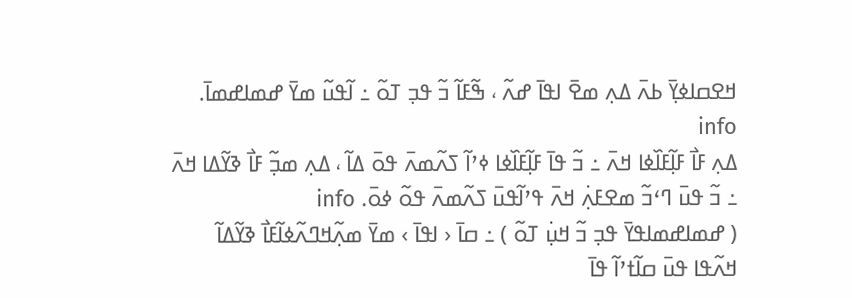ߞߐߛߊߦߌ߲߫ ߕߍ߫ ߡߍ߲ ߘߐ߫ ߊߟߊ߫ ߝߍ߬ ، ߒ߬ߓߊ߬ ߏ߬ ߟߏ߲ ߠߋ߬ ߸ ߊ߬ߟߎ߬ ߘߌ߫ ߝߘߊߝߘߊ߫. info
ߡߍ߲ ߓߊ߯ ߓߊ߲߬ߓߊ߰ߦߊ ߞߍ߫ ߸ ߏ߬ ߟߊ߫ ߓߊ߲߬ߓߊ߰ߦߊ ߦߴߊ߬ ߖߍ߬ߘߍ߫ ߟߋ߫ ߡߊ߬ ، ߡߍ߲ ߘߏ߲߬ ߓߊ߯ ߢߌ߬ߡߊ ߞߍ߫ ߸ ߏ߬ ߟߎ߫ ߣߵߏ߬ ߘߐߓߍ߲߭ ߞߍ߫ ߟߴߊ߬ߟߎ߫ ߖߍ߬ߘߍ߫ ߟߋ߬ ߦߋ߫. info
( ߝߘߊߝߘߊߟߌ߫ ߟߏ߲ ߏ߬ ߞߎ߲߭ ߠߋ߬ ) ߸ ߛߊ߫ ‹ ߊߟߊ߫ › ߘߌ߫ ߘߍ߲߬ߞߣߍ߬ߦߊ߬ߓߊ߯ ߢߌ߬ߡߊ߬ ߞߍ߬ߟߊ ߟߎ߫ ߛߊ߬ߙߴߊ߬ ߟߊ߫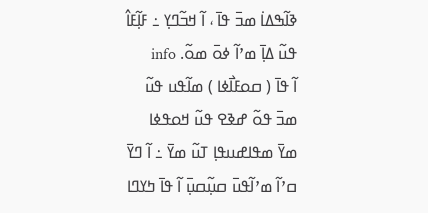ߢߊ߬ߒߡߊ߭ ߘߏ߫ ߟߊ߫ ، ߊ߬ ߞߏ߬ߣߌ߲ ߸ ߓߊ߲߬ߓߊ߮ ߟߎ߬ ߡߊ߲߫ ߘߴߊ߬ ߦߋ߫ ߘߋ߬. info
ߊ߬ ߟߊ߫ ( ߛߋߓߊ߯ߦߊ ) ߘߊ߬ߟߎ ߟߎ߬ ߘߏ߫ ߟߋ߬ ߝߢߐ ߟߎ߬ ߞߋߟߦߊ ߘߌ߫ ߘߟߊߝߎߟߊ߲ ߠߎ߬ ߘߌ߫ ߸ ߊ߬ ߣߌ߫ ߛߴߊ߬ ߘߴߊ߬ߟߎ߫ ߛߎ߲߬ߛߎ߲߫ ߊ߬ ߟߊ߫ ߤߌߣߊ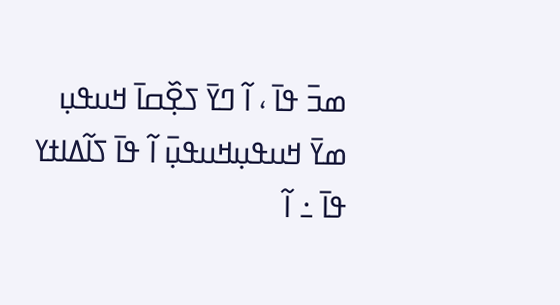ߘߏ߫ ߟߊ߫ ، ߊ߬ ߣߌ߫ ߖߐ߲߰ߛߊ߫ ߞߎߟߎ߲ ߘߌ߫ ߞߎߟߎ߲ߞߎߟߎ߲߫ ߊ߬ ߟߊ߫ ߖߊ߬ߡߊߙߌ ߟߊ߫ ߸ ߊ߬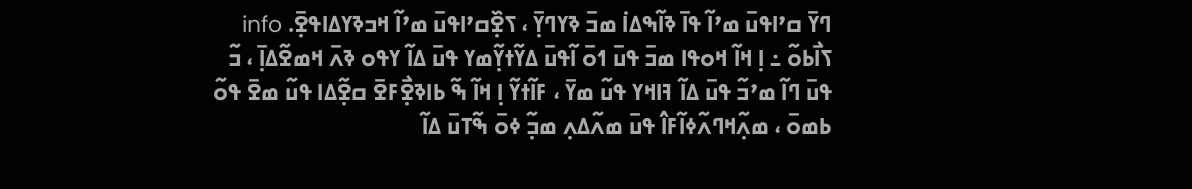ߣߌ߫ ߛߴߊߟߎ߫ ߘߴߊ߬ ߟߊ߫ ߢߊ߬ߒߡߊ߭ ߘߏ߫ ߢߌߣߌ߲߫ ، ߖߐ߲߰ߛߴߊߟߎ߫ ߘߴߊ߬ ߞߏߢߌߡߊߟߐ߲߫. info
ߖߊ߯ߕߋ߬ ߸ ߊ߲ ߞߊ߬ ߞߋߟߊ ߘߏ߫ ߟߎ߫ ߗߋ߫ ߊ߬ߟߎ߫ ߡߌ߬ߙߌ߲߬ߘߌ ߟߎ߫ ߡߊ߬ ߌߟߋ ߢߍ߫ ߞߘߐ߬ߡߊ߲߫ ، ߏ߬ ߟߎ߫ ߣߊ߬ ߘߴߏ߬ ߟߎ߫ ߡߊ߬ ߔߊߞߌ ߟߎ߬ ߘߌ߫ ، ߓߊ߬ߙߌ߬ ߊ߲ ߞߊ߬ ߒ߬ ߕߊߢߐ߲߯ߓߐ߫ ߛߐ߲߬ߡߊ ߟߎ߬ ߘߐ߫ ߟߋ߬ ߕߘߋ߫ ، ߘߍ߲߬ߞߣߍ߬ߦߊ߬ߓߊ߮ ߟߎ߫ ߘߍ߬ߡߍ߲ ߘߏ߲߬ ߦߋ߫ ߒ߬ߠߎ߫ ߡߊ߬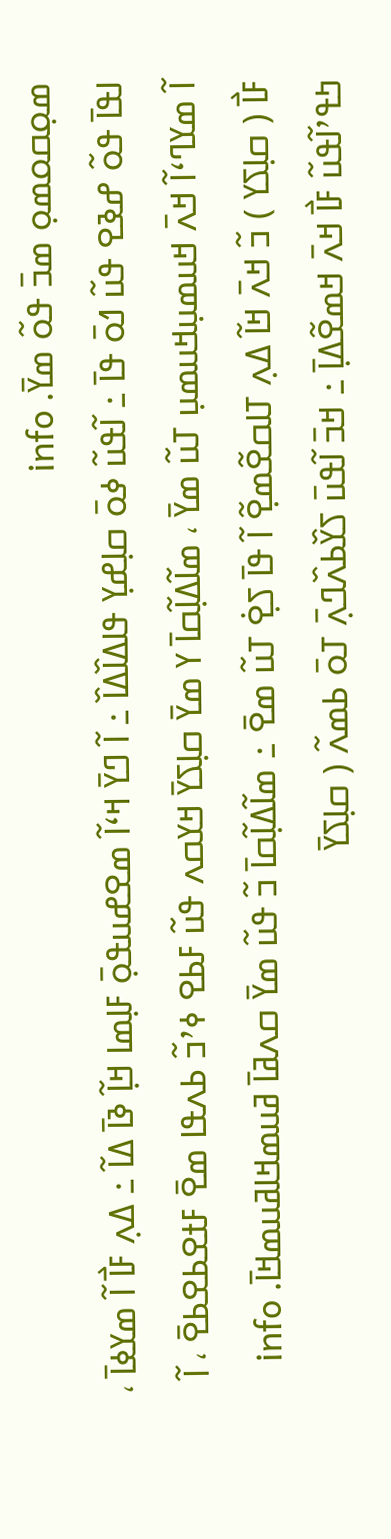ߘߋ߲ߛߋߘߋ߲ ߘߏ߫ ߟߋ߬ ߘߌ߫. info
ߊߟߊ߫ ߟߋ߬ ߝߢߐ ߟߎ߬ ߗߋ߫ ߟߊ߫ ߸ ߊ߬ߟߎ߬ ߦߋ߫ ߛߊ߲ߝߌ߲ ߟߊߡߊ߰ߡߊ߰ ߸ ߊ߬ ߣߌ߫ ߞߵߊ߬ ߘߐߝߎߟߋ߲߫ ߓߊ߲ߘߊ ߞߊ߲߬ ߢߊ߫ ߡߊ߬ ߸ ߡߍ߲ ߓߊ߯ ߊ߬ ߘߌߦߊ߫ ، ߊ߬ ߘߌߣߵߊ߬ ߞߍ߫ ߞߎߘߎ߲ߞߎߘߎ߲ ߠߎ߬ ߘߌ߫ ، ߘߊ߬ߡߊ߲߬ߛߊ߫ ߌ ߘߌ߫ ߛߊ߲ߖߌ߫ ߞߌߛߍ ߟߎ߬ ߓߕߐ ߦߴߏ߬ ߕߍߟߊ ߘߐ߫ ߓߙߐߕߐߕߐ߫ ، ߊ߬ ߓߊ߯ ( ߛߊ߲ߖߌ ) ߏ߬ ߞߍ߫ ߞߊ߬ ߡߍ߲ ߠߊߛߐ߬ߘߐ߲߬ ߊ߬ ߟߊ߫ ߖߐ߲߭ ߠߎ߬ ߘߐ߫ ߸ ߘߊ߬ߡߊ߲߬ߛߊ߫ ߏ߬ ߟߎ߬ ߘߌ߫ ߛߍߥߊ߫ ߥߎߘߞߊߥߎߘߞߊ߫. info
ߤߟߴߊ߬ߟߎ߬ ߓߊ߯ ߞߍ߫ ߞߘߐ߬ߡߊ߲߫ ߸ ߞߏ߫ ߊ߬ߟߎ߫ ߖߌ߰ߕߍ߰ߣߍ߲߫ ߠߋ߫ ߕߘߍ߬ ( ߛߊ߲ߖߌ߫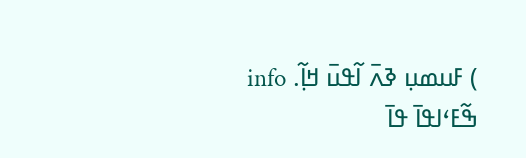) ߓߎߘߎ߲ ߢߍ߫ ߊ߬ߟߎ߫ ߞߊ߲߬. info
ߒ߬ߓߵߊߟߊ߫ ߟߊ߫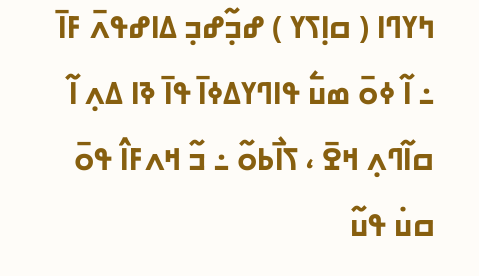ߤߌߣߊ ( ߛߊ߲ߖߌ ) ߝߏ߲߬ߝߏ߲ ߡߊߝߟߍ߫ ߓߊ߫ ߸ ߊ߬ ߦߋ߫ ߘߎ߱ ߟߊߣߌߡߦߊ߫ ߟߊ߫ ߢߊ ߡߍ߲ ߊ߬ ߛߊ߬ߣߍ߲ ߞߐ߫ ، ߖߊ߯ߕߋ߬ ߸ ߏ߬ ߞߍߓߊ߮ ߟߋ߫ ߛߎ߭ ߟߎ߬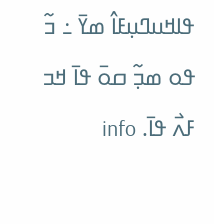ߟߊߞߎߣߎ߲ߓߊ߮ ߘߌ߫ ߸ ߏ߬ ߟߋ ߘߏ߲߬ ߛߋ߫ ߟߊ߫ ߞߏ ߓߍ߯ ߟߊ߫. info